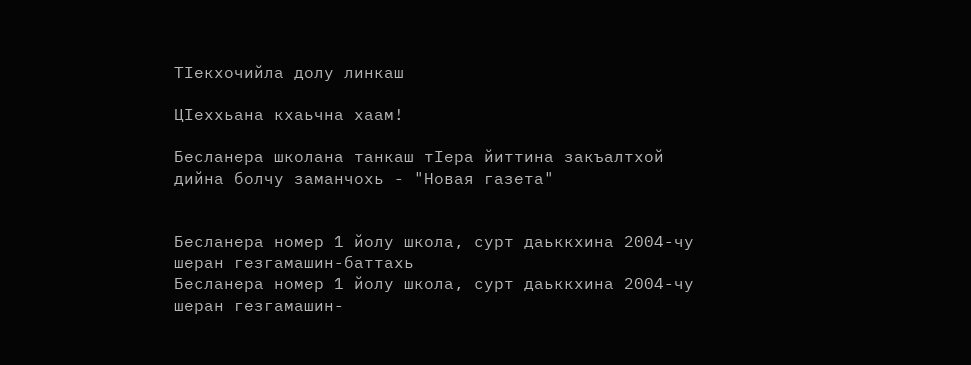ТIекхочийла долу линкаш

ЦIеххьана кхаьчна хаам!

Бесланера школана танкаш тIера йиттина закъалтхой дийна болчу заманчохь - "Новая газета"


Бесланера номер 1 йолу школа, сурт даьккхина 2004-чу шеран гезгамашин-баттахь
Бесланера номер 1 йолу школа, сурт даьккхина 2004-чу шеран гезгамашин-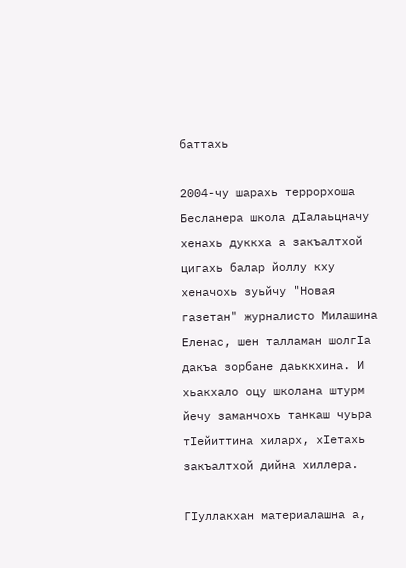баттахь

2004-чу шарахь террорхоша Бесланера школа дIалаьцначу хенахь дуккха а закъалтхой цигахь балар йоллу кху хеначохь зуьйчу "Новая газетан" журналисто Милашина Еленас, шен талламан шолгIа дакъа зорбане даьккхина. И хьакхало оцу школана штурм йечу заманчохь танкаш чуьра тIейиттина хиларх, хIетахь закъалтхой дийна хиллера.

ГIуллакхан материалашна а,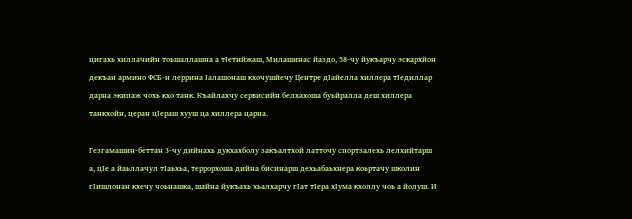цигахь хиллачийн тоьшаллашна а тIетийжаш, Милашинас йаздо, 58-чу йукъарчу эскархйон декъан армино ФСБ-н леррина Iалашонаш кхочушйечу Центре дIайелла хиллера тIедиллар дарна экипаж чохь кхо танк. Къайлахчу сервисийн белхахоша буьйралла деш хиллера танкхойн, церан цIераш хууш ца хиллера царна.

Гезгамашин-беттан 3-чу дийнахь дукхахболу закъалтхой латточу спортзалехь лелхийтарш а, цӀе а йаьллачул тӀаьхьа, террорхоша дийна бисинарш дехьабаьхнера коьртачу школин гӀишлонан кхечу чоьнашка, шайна йукъахь хьалхарчу гӀат тӀера хIума кхоллу чоь а йолуш. И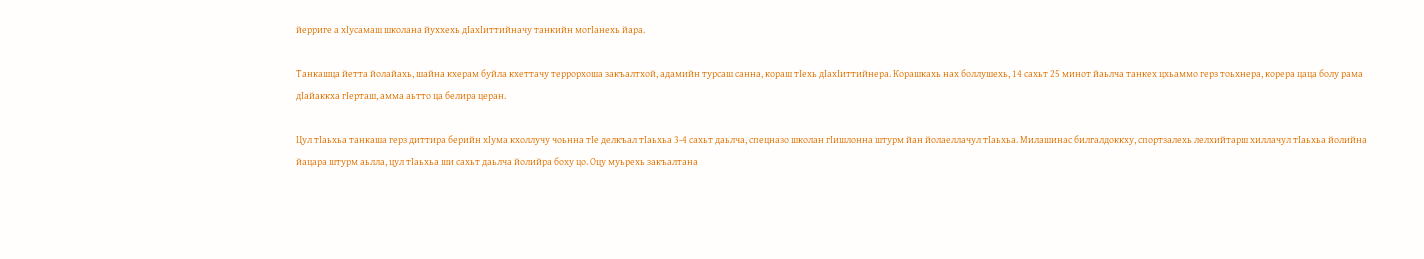йерриге а хӀусамаш школана йуххехь дӀахӀиттийначу танкийн могӀанехь йара.

Танкашца йетта йолайахь, шайна кхерам буйла кхеттачу террорхоша закъалтхой, адамийн турсаш санна, кораш тӀехь дӀахӀиттийнера. Корашкахь нах боллушехь, 14 сахьт 25 минот йаьлча танкех цхьаммо герз тоьхнера, корера цаца болу рама дӀайаккха гӀерташ, амма аьтто ца белира церан.

Цул тӀаьхьа танкаша герз диттира берийн хIума кхоллучу чоьнна тIе делкъал тӀаьхьа 3-4 сахьт даьлча, спецназо школан гӀишлонна штурм йан йолаеллачул тӀаьхьа. Милашинас билгалдоккху, спортзалехь лелхийтарш хиллачул тӀаьхьа йолийна йацара штурм аьлла, цул тIаьхьа ши сахьт даьлча йолийра боху цо. Оцу муьрехь закъалтана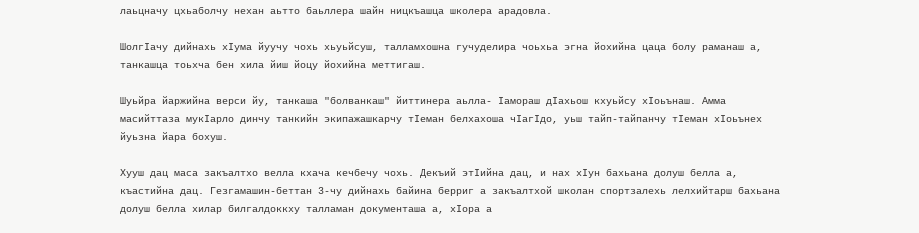лаьцначу цхьаболчу нехан аьтто баьллера шайн ницкъашца школера арадовла.

ШолгIачу дийнахь хIума йуучу чохь хьуьйсуш, талламхошна гучуделира чоьхьа эгна йохийна цаца болу раманаш а, танкашца тоьхча бен хила йиш йоцу йохийна меттигаш.

Шуьйра йаржийна верси йу, танкаша "болванкаш" йиттинера аьлла- Ӏамораш дIахьош кхуьйсу хIоьънаш. Амма масийттаза мукIарло динчу танкийн экипажашкарчу тӀеман белхахоша чӀагӀдо, уьш тайп-тайпанчу тӀеман хIоьънех йуьзна йара бохуш.

Хууш дац маса закъалтхо велла кхача кечбечу чохь. Декъий этIийна дац, и нах хIун бахьана долуш белла а, къастийна дац. Гезгамашин-беттан 3-чу дийнахь байина берриг а закъалтхой школан спортзалехь лелхийтарш бахьана долуш белла хилар билгалдоккху талламан документаша а, хIора а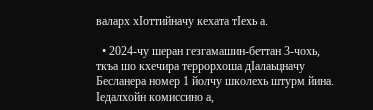валарх хIоттийначу кехата тIехь а.

  • 2024-чу шеран гезгамашин-беттан 3-чохь, ткъа шо кхечира террорхоша дIалаьцначу Бесланера номер 1 йолчу школехь штурм йина. Iедалхойн комиссино а,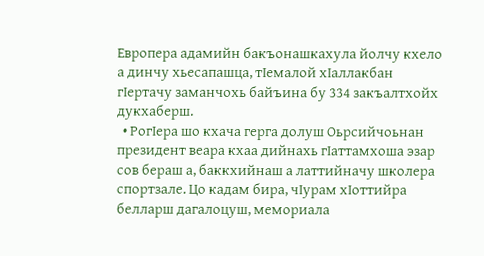Европера адамийн бакъонашкахула йолчу кхело а динчу хьесапашца, тIемалой хIаллакбан гIертачу заманчохь байъина бу 334 закъалтхойх дукхаберш.
  • РогIера шо кхача герга долуш Оьрсийчоьнан президент веара кхаа дийнахь гIаттамхоша эзар сов бераш а, баккхийнаш а латтийначу школера спортзале. Цо кадам бира, чIурам хIоттийра белларш дагалоцуш, мемориала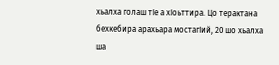хьалха голаш тIе а хIоьттира. Цо терактана бехкебира арахьара мостагIий, 20 шо хьалха ша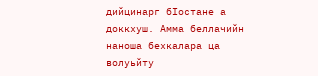дийцинарг бIостане а доккхуш. Амма беллачийн наноша бехкалара ца волуьйту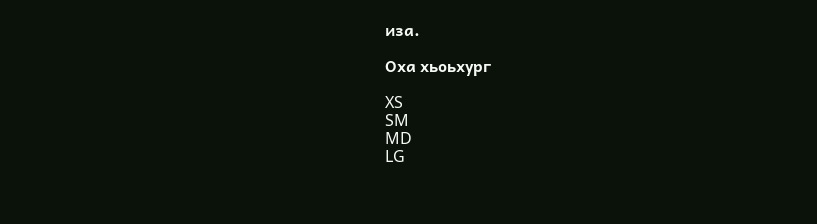иза.

Оха хьоьхург

XS
SM
MD
LG